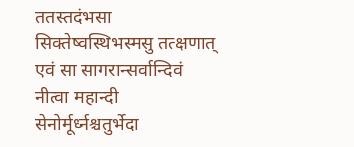ततस्तदंभसा सिक्तेष्वस्थिभस्मसु तत्क्षणात्
एवं सा सागरान्सर्वान्दिवं नीत्वा महान्दी
सेनोर्मूर्ध्नश्चतुर्भेदा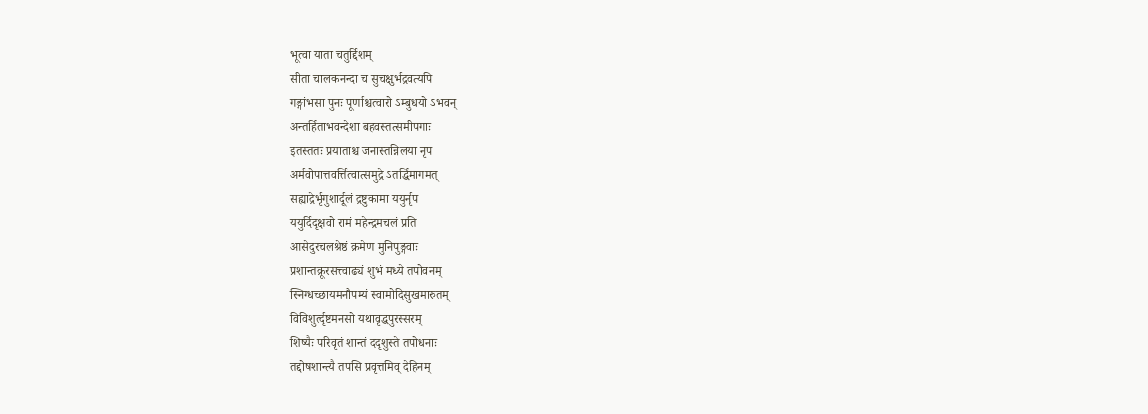भूत्वा याता चतुर्द्दिशम्
सीता चालकनन्दा च सुचक्षुर्भद्रवत्यपि
गङ्गांभसा पुनः पूर्णाश्चत्वारो ऽम्बुधयो ऽभवन्
अन्तर्हिताभवन्देशा बहवस्तत्समीपगाः
इतस्ततः प्रयाताश्च जनास्तन्निलया नृप
अर्मवोपात्तवर्त्तित्वात्समुद्रे ऽतर्द्धिमागमत्
सह्याद्रेर्भृगुशार्दूलं द्रष्टुकामा ययुर्नृप
ययुर्दिदृक्षवो रामं महेन्द्रमचलं प्रति
आसेदुरचलश्रेष्ठं क्रमेण मुनिपुङ्गवाः
प्रशान्तक्रूरसत्त्वाढ्यं शुभं मध्ये तपोवनम्
स्निग्धच्छायमनौपम्यं स्वामोदिसुखमारुतम्
विविशुर्त्दृष्टमनसो यथावृद्धपुरस्सरम्
शिष्यैः परिवृतं शान्तं ददृशुस्ते तपोधनाः
तद्दोषशान्त्यै तपसि प्रवृत्तमिव् देहिनम्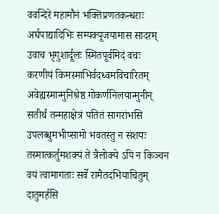ववन्दिरे महामौनं भक्तिप्रणतकन्धराः
अर्घपाद्यादिभिः सम्यक्पूजयामास सादरम्
उवाच भृगुशार्दूलः स्मितपूर्वमिदं वचः
करणीयं किमस्माभिर्वदध्वमविचारितम्
अवेह्यस्मान्मुनिश्रेष्ठ गोकर्णनिलयान्मुनीन्
सतीर्थं तन्महाक्षेत्रं पतितं सागरांभसि
उपलब्धुमभीप्सामो भवतस्तु न संशयः
तस्मात्कर्तुमशक्यं ते त्रैलोक्ये ऽपि न किञ्चन
वयं त्वामागताः सर्वे रामैतदभियाचितुम्
दातुमर्हसि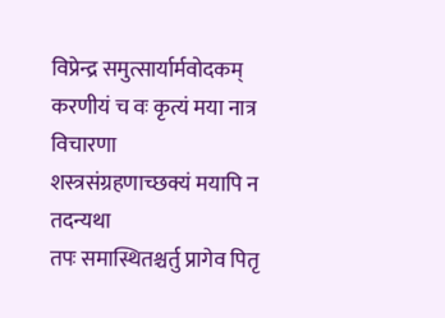विप्रेन्द्र समुत्सार्यार्मवोदकम्
करणीयं च वः कृत्यं मया नात्र विचारणा
शस्त्रसंग्रहणाच्छक्यं मयापि न तदन्यथा
तपः समास्थितश्चर्तु प्रागेव पितृ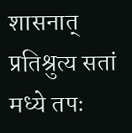शासनात्
प्रतिश्रुत्य सतां मध्ये तपः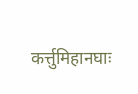कर्त्तुमिहानघाः